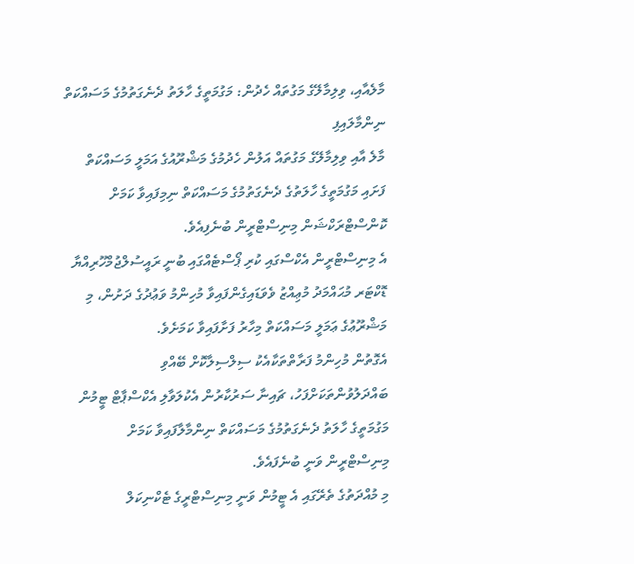މާލެއާއި، ވިލިމާލޭގެ މަގުތައް ހެދުން: މަގުމަތީގެ ހާލަތު ދެނެގަތުމުގެ މަސައްކަތް ނިންމާލައިފި
މާލެ އާއި ވިލިމާލޭގެ މަގުތައް އަލުން ހެދުމުގެ މަޝްރޫއުގެ އަމަލީ މަސައްކަތް ފަށައި މަގުމަތީގެ ހާލަތުގެ ދެނެގަތުމުގެ މަސައްކަތް ނިމިފައިވާ ކަމަށް ކޮންސްޓްރަކްޝަން މިނިސްޓްރީން ބުނެފިއެވެ.
އެ މިނިސްޓްރީން އެކްސްގައި ކުރި ޕޯސްޓެއްގައި ބުނީ ރައީސުލްޖުމްހޫރިއްޔާ ޑޮކްޓަރ މުޙައްމަދު މުޢިއްޒު ވެވަޑައިގެންފައިވާ މުހިންމު ވަޢުދުގެ ދަށުން، މި މަޝްރޫޢުގެ ޢަމަލީ މަސައްކަތް މިހާރު ފަށާފައިވާ ކަމަށެވެ.
އެގޮތުން މުހިންމު ފަރާތްތަކާއެކު ސިލްސިލާކޮށް ބޭއްވި ބައްދަލުވުންތަކަށްފަހު، ޗައިނާ ސަރުކާރުން އެކުލަވާލި އެކްސްޕާޓް ޓީމުން މަގުމަތީގެ ހާލަތު ދެނެގަތުމުގެ މަސައްކަތް ނިންމާލާފައިވާ ކަމަށް މިނިސްޓްރީން ވަނީ ބުނެފައެވެ.
މި މުއްދަތުގެ ތެރޭގައި އެ ޓީމުން ވަނީ މިނިސްޓްރީގެ ޓެކްނިކަލް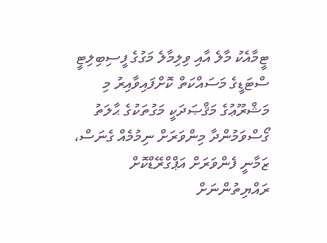ޓީމާއެކު މާލެ އާއި ވިލިމާލެ މަގުގެ ފީސިބިލިޓީ ސްޓަޑީގެ މަސައްކަތް ކޮށްފައިވާއިރު މި މަޝްރޫޢުގެ މަޤްޞަދަކީ މަގުތަކުގެ ޙާލަތު ގޯސްވަމުންދާ މިންވަރަށް ނިމުމެއް ގެނަސް، ޒަމާނީ ފެންވަރަށް އަޕްގްރޭޑްކޮށް ރައްޔިތުންނަށް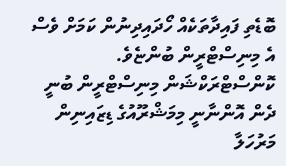ބޮޑެތި ފައިދާތަކެއް ހޯދައިދިނުން ކަމަށް ވެސް އެ މިނިސްޓްރީން ބުންޏެވެ.
ކޮންސްޓްރަކްޝަން މިނިސްޓްރީން ބުނީ ދެން އޮންނާނީ މިމަޝްރޫއުގެ ޑިޒައިނިން މަރުހަލާ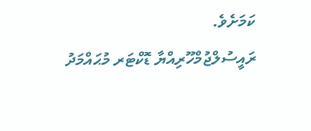ކަމަށެވެ.
ރައީސުލްޖުމްހޫރިއްޔާ ޑޮކްޓަރ މުޙައްމަދު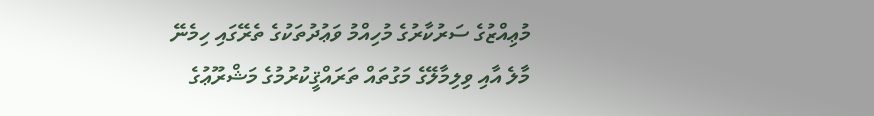މުޢިއްޒުގެ ސަރުކާރުގެ މުހިއްމު ވަޢުދުތަކުގެ ތެރޭގައި ހިމެނޭ މާލެ އާއި ވިލިމާލޭގެ މަގުތައް ތަރައްޤީކުރުމުގެ މަޝްރޫޢުގެ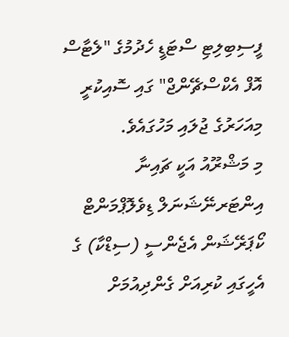ފީސިބިލިޓި ސްޓަޑީ ހެދުމުގެ "ލެޓާސް އޮފް އެކްސްޗޭންޖް" ގައި ސޮއިކުރީ މިއަހަރުގެ ޖުލައި މަހުގައެވެ.
މި މަޝްރޫއު އަކީ ޗައިނާ އިންޓަރނޭޝަނަލް ޑިވެލޮޕްމަންޓް ކޯޕަރޭޝަން އެޖެންސީ (ސިޑްކާ) ގެ އެހީގައި ކުރިއަށް ގެންދިއުމަށް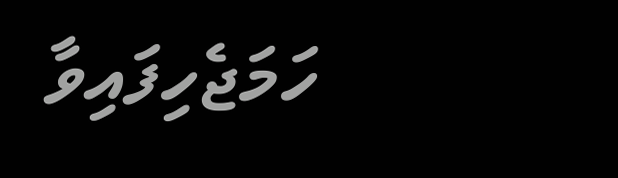ހަމަޖެހިފައިވާ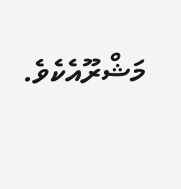މަޝްރޫއެކެވެ.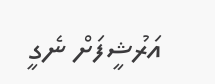އަރުޝީފަށް ނެގީ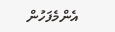އެންމެފަހުން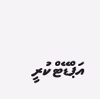އަޕްޑޭޓްކުރީ